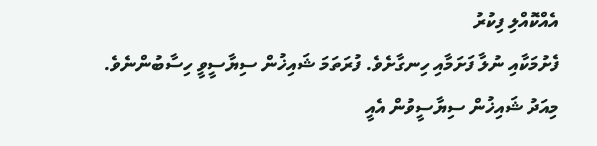އެއްކޮއްލި ފިކުރު
ފެށުމަކާއި ނުލާ ފަށަމާއި ހިނގާށެވެ. ފުރަތަމަ ޝައިޚުން ސިޔާސީވީ ހިސާބުންނެވެ. މިއަދު ޝައިޚުން ސިޔާސީވުން އެއީ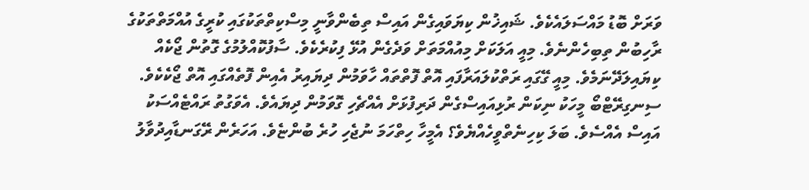ވަރަށް ބޮޑު މައްސަލައެކެވެ. ޝައިޚުން ކިޔަވައިގެން އައިސް ތިބެންވާނީ މިސްކިތްތަކުގައި ކުރީގެ އުއްމަތްތަކުގެ ރާހިބުން ތިބިހެންނެވެ. މިއީ އަލަކަށް މިއުއްމަތަށް ވަދެގެން އުޅޭ ފިކުރެކެވެ. ސާފުކޮއްލުމުގެ ގޮތުން ޖޯކެއް ކިޔައިލަދޭނަމެވެ. މިއީ ގޭގައި ރަތްކުލައަރާފައި އޮތް ފޮތްތައް ހާވަމުން ދިޔައިރު އެއިން ފޮތެއްގައި އޮތް ޖޯކެކެވެ.
ސިނގިރޭޓްބޯ މީހަކު ނިކަން ރުޅިއައިސްގެން ދަރިފުޅަށް އެއްޗެހި ގޮވަމުން ދިޔައެވެ. އެވަގުތު ރައްޓެއްސަކު އައިސް އެއްސެވެ. ބަލަ ކިހިނެތްވީހެއްޔެވެ؟ އެމީހާ ހިތްހަމަ ނުޖެހި ހުރެ ބުންޏެވެ. އަހަރެން ރޭގަނޑާއިދުވާލު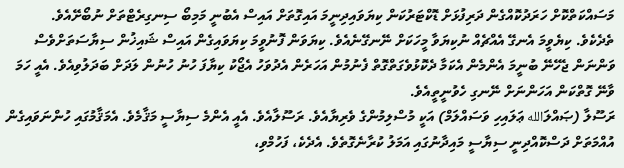މަސައްކަތްކޮށް ހަރަދުކޮއްގެން ދަރިފުޅަށް ޑޮކްޓަރުކަން ކިޔަވައިދިނީމަ އައިގޮތަށް އައިސް އެބުނީ މަމިބޯ ސިނގިރެޓްތަށް ނުބޯށޭއެވެ.
ތެދެކެވެ. ކިޔެވީމަ އެނގޭ އެއްޗެއް ނުކިޔަވާ މީހަކަށް ނޭނގޭނެއެވެ. ކިޔަވަން ފޮނުވީމަ ކިޔަވައިގެން އައިސް ޝައިޚުން ސިޔާސަތަށްވެސް ވަންނަން ޖެހޭނޭ ބުނީމަ އެންމެން އެކަމާ ދެކޮޅުވެގަތްގޮތް ފެނުމުން އަހަރެން އެދުވަހު އެޖޯކު ކިޔާފަ ހުނު ހުނުން ލަދަށް ބަދަލުވިއެވެ. އެއީ ހަމަ ވާނޭ ގޮތްކަން އަހަންނަށް ނޭނގި ހެވުނީތީއެވެ.
ރަސޫލާ (ޞައްލަالله ޢަލައިހި ވަސައްލަމް) އަކީ މުސްލިމުންގެ ވެރިޔާއެވެ. ރަސޫލާއެވެ. އެއީ އެންމެ ސިޔާސީ މަޤާމެވެ. އެމަޤާމުގައި ހުންނަވައިގެން އުއްމަތަށް ދަސްކޮއްދިނީ ސިޔާސީ މައިދާނުގައި އަމަލު ކުރާނެގޮތެވެ. އެދެކެ، ފަހުމްވި،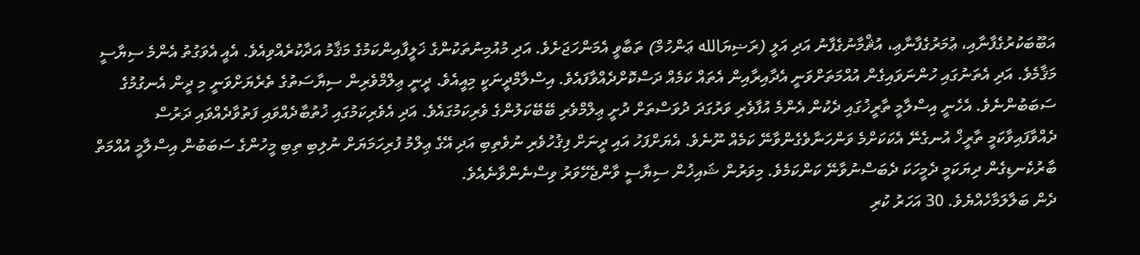އަބޫބަކުރުގެފާނާއި، ޢުމަރުގެފާނާޢި، އުޘްމާނުގެފާނު އަދި އަލީ (ރަޟިޔަالله ޢަންހުމް) ތަބާވީ އެމަންހަޖަށެވެ. އަދި މުއުމިނުތަކުންގެ ޚަލީފާއިންކަމުގެ މަޤާމު އަދާކުރެއްވިއެވެ. އެއީ އެވަގުތު އެންމެ ސިޔާސީ މަޤާމެވެ. އަދި އެތަނުގައި ހުންނަވައިގެން އުއްމަތަށްވަނީ އެދާއިރާއިން އެތައް ކަމެއް ދަސްކޮށްދެއްވާފައެވެ. އިސްލާމްދީނަކީ މިއީއެވެ. ދީނީ ޢިލްމްވެރިން ސިޔާސަތުގެ ތެރެޔަށްވަނީ މި ދީން އެނގުމުގެ ސަބަބުންނެވެ. އެހެނީ އިސްލާމީ ތާރީޚުގައި ދެކުން އެންމެ އުފާވެރި ވަރުގަދަ ދުވަސްތަށް ދުށީ ޢިލްމްވެރި ބޭބޭކަލުންގެ ވެރިކަމުގައެވެ. އަދި އެވެރިކަމުގައި ޚުތުބާދެއްވައި ފަތުވާދެއްވައި ދަރުސް ދެއްވާފައިވާކަމީ ތާރީޚް އުނގެނޭ އެކަކަށްމެ ވަންހަނާވެގެންވާނޭ ކަމެއް ނޫނެވެ. އެޔަށްފަހު އައި ދީނަށް ފިޤުހުވެރި ނުވެތިބި އަދި އޭގެ ޢިލްމު ފުރިހަމަޔަށް ނުލިބި ތިބި މީހުންގެ ސަބަބުން އިސްލާމީ އުއްމަތް ބާރުކެނޑިގެން ދިޔަކަމީ ދެމީހަކަ ދެބަސްނުވާނޭ ކަންކަމެވެ. މިވަރުން ޝައިޚުން ސިޔާސީ ވާންޖެހޭވަރު ވިސްނެންވާނެއެވެ.
ދެން ބަލާލަމާހެއްޔެވެ. 30 އަހަރު ކުރި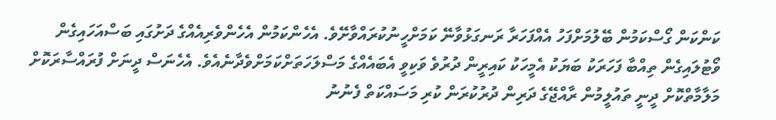ކަންކަން ގޯސްކަމުން ބޭލުމަށްފަހު އެއްފަހަރާ ރަނގަޅުވާނޭ ކަމަށްހީނުކުރައްވާށޭވެ. އެހެންކަމުން އެހެންވެރިއެއްގެ ދަށުގައި ބަސްއަހައިގެން ވޯޓުލައިގެން ތިއްބާ ފަހަރަކު ބަޔަކު އެމީހަކު ކައިރީން ދުރުވެ ވަކިވީ އެބައެއްގެ މަސްލަހަތަށްކަމަށްވެދާނެއެވެ. އެހެނަސް ދީނަށް ފުރައްސާރަކޮށް މަލާމާތްކޮށް ދީނީ ތައުލީމުން ރާއްޖޭގެ ދަރިން ދުރުކުރަން ކުރި މަސައްކަތް ފެނުނު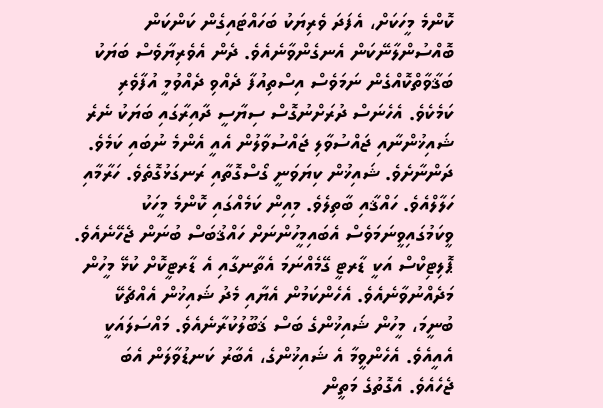ކޮންމެ މީހަކަށް، އެފަދަ ވެރިޔަކު ބަހައްޓައިގެން ކަންކަން ބޮއްސުންލާނޭކަން އެނގެންވާނެއެވެ. ދެން އެވެރިޔާވެސް ބަޔަކު ބަޤާވާތްކޮއްގެން ނަމަވެސް އިސްތިއުފާ ދެއްވި ދެއްވުމީ އުފާވެރި ކަމެކެވެ. އެހެނަސް ދުރަށްނުގޮސް ސިޔާސީ ދާއިރާގައި ބަޔަކު ނެރެ ޝައިޚުންނާއި ޖައްސުވާލި ޖައްސުވާލުން އެއީ އެންމެ ނުބައި ކަމެވެ.
ދަންނާށެވެ. ޝައިޚުން ކިޔަވަނީ ގޯސްގޮތާއި ރަނގަޅުގޮތެވެ. ހަރާމާއި ހަލާލްއެވެ. ހައްޤާއި ބާތިލެވެ. މިއިން ކަމެއްގައި ކޮންމެ މީހަކު ވީކަމުގައިވީނަމަވެސް އެބައިމީހުންނަށް ހައްޤުބަސް ބުނަން ޖެހޭނެއެވެ. ޕޮލިޓިކްސް އަކީ ޑާރޓީ ގޭމެއްނަމަ އެތާނގާއި އެ ޑާރޓީކޮށް ކުޅޭ މީހުން މަދެއްނުވާނެއެވެ. އެހެންކަމުން އެޔާއި މެދު ޝައިޚުން އެއްޗެކޭ ބުނީމަ، މީހުން ޝައިޚުންގެ ބަސް ޤަބޫލުކުރާނެއެވެ. މައްސަލައަކީ އެއީއެވެ. އެހެންވީމާ އެ ޝައިޚުންގެ، އެބާރު ކަނޑުވާލަން އެބަ ޖެހެއެވެ. އެގޮތުގެ މަތީން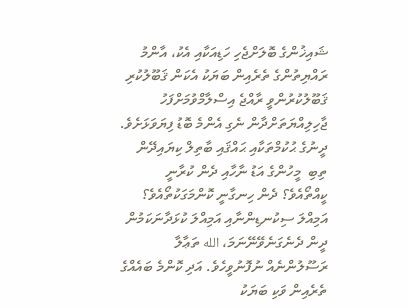ޝައިޚުންގެ ބޮލަށްޖެހި ހަޑިއަކާއި އެކު، އާންމު ރައްޔިތުންގެ ތެރެއިން ބަޔަކު އެކަން ޤަބޫލުކުރި ޤަބޫލުކުރުންވީ ރާއްޖެ އިސްލާމްވުމަށްފަހު ޖާހިލިއްޔަތަށްދާން ނެގި އެންމެ ބޮޑު ފިޔަވަޅަށެވެ.
ދީނުގެ ޙުކުމްތަކާއި ޙައްޤައި ބާތިލް ކިޔައިދޭން ތިބި  މީހުންގެ އަޑު ނާހާއި ދެން ކުރާނީ ކީއްތޯއެވެ؟ ދެން ހިނގާނީ ކޮންމަގަކުތޯއެވެ؟ އަމިއްލަ ސިކުނޑިންނާއި އަމިއްލަ ކުޅަދާނަކަމުން ދީން ދެނެގަނެވޭނޭނަމަ، الله ތަޢާލާ ރަސޫލުންނެއް ނުފޮނުވީހެވެ. އަދި ކޮންމެ ބައެއްގެ ތެރެއިން ވަކި ބަޔަކު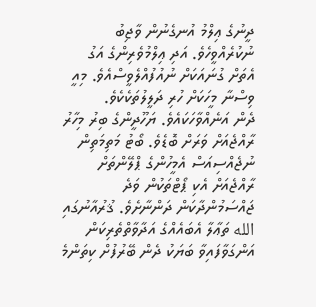ދީނުގެ ޢިލްމު އުނގެނުން ވާޖިބު ނުކުރެއްވީހެވެ. އަދި ޢިލްމުވެރިންގެ އަގު އެތަށް ގުނައަކަށް ނުއުފުއްލެވީސްއެވެ. މިއީ ވިސްނާ މީހަކަށް ހުރި ދަލީލުތަކެކެވެ.
ދެން އަނެއްވާހަކައެވެ. ޔަހޫދީންގެ ބިރު މިހާރު ރާއްޖެއަށް ވަރަށް ބޮޑެވެ. ބޯޓު މަތިމަތިން ނުޖެއްސިއަސް އެމީހުންގެ ޕްލޭންތަށް ރާއްޖެއަށް އެކި ޕޯޓްތަކުން ވަދެ ޖައްސަމުންދާކަން ދަންނާށެވެ. ޤުރުއާނުގައި الله ތަޢާލާ އެބައެއްގެ އަދާވާތްތެރިކަން އަންގަވާފައިވާ ބަޔަކު ދެން ބޭރުފުށް ކިތަންމެ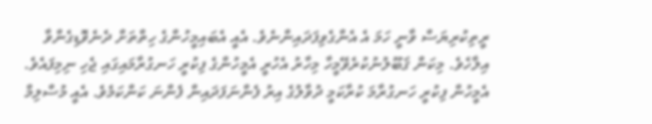ރީތިކުރިޔަސް ވާނީ ހަމަ އެ އެންގެވިފަދައިންނެވެ. އެއީ އެބައިމީހުންގެ ހިތްތަށް ދެނެވޮޑިގެންވާ އިލާހެވެ. މިކަން ޤަބޫލުނުކުރެވޭމީހާ މިހާރު އެހުރީ އެމީހުންގެ ފިކުރީ ހަނގުރާމައިގައި ޖެހި ނިމިފައެވެ.
އެމީހުން ފިކުރީ ހަނގުރާމަ ކުރާކަމީ ދުވާލުގެ އިރު ފެންނަފަދައިން ފެންނަ ކަންކަމެވެ. އެއީ މުސްލިމް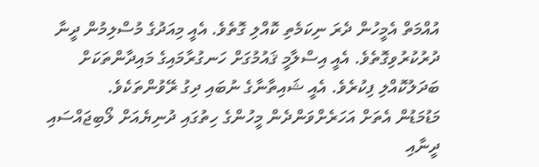އުއްމަތް އެމީހުން ދެރަ ނިކަމެތި ކޮއްލި ގޮތެވެ. އެއީ މިއަދުގެ މުސްލިމުން ދީނާ ދުރުކުރުވިގޮތެވެ. އެއީ އިސްލާމީ ޤައުމުގަށް ހަނގުރާމައިގެ މައިދާންތަކަށް ބަދަލުކޮއްލި ފިކުރެވެ. އެއީ ޝައިތާނާގެ ނުބައި ދިގު ރޭވުންތަކެވެ.
މަޑުމަޑުން އެތަށް އަހަރެށްވަންދެން މީހުންގެ ހިތުގައި ދުނިޔެއަށް ލޯބިޖައްސައި ދީނާއި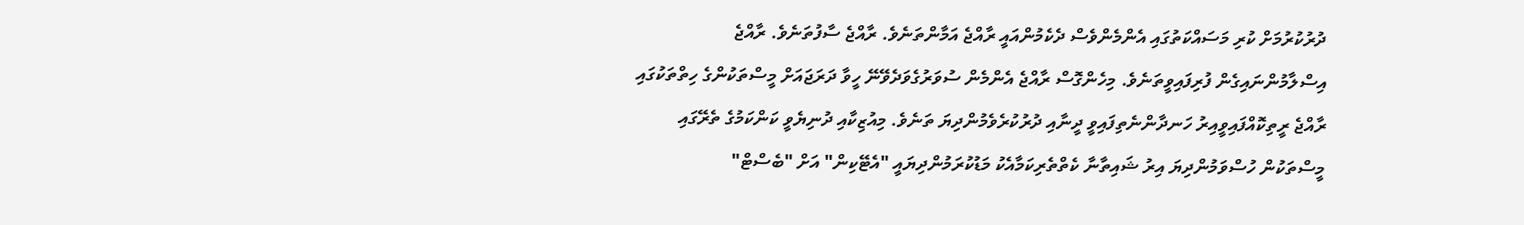ދުރުކުރުމަށް ކުރި މަސައްކަތުގައި އެންމެންވެސް ދެކެމުންއައީ ރާއްޖެ އަމާންތަނެވެ. ރާއްޖެ ސާފުތަނެވެ. ރާއްޖެ އިސްލާމުންނައިގެން ފުރިފައިވީތަނެވެ. މިހެންގޮސް ރާއްޖެ އެންމެން ސުވަރުގެވަދެވޭނޭ ހީވާ ދަރަޖައަށް މީސްތަކުންގެ ހިތްތަކުގައި ރާއްޖެ ރީތިކޮއްފައިވީއިރު ހަނދާންނެތިފައިވީ ދީނާއި ދުރުކުރެވެމުންދިޔަ ތަނެވެ. މިއުޒިކާއި ދުނިޔެވީ ކަންކަމުގެ ތެރޭގައި މީސްތަކުން ހުސްވަމުންދިޔަ އިރު ޝައިތާނާ ކެތްތެރިކަމާއެކު މަޑުކުރަމުންދިޔައީ "އެޓޭކިން" އަށް "ބެސްޓް"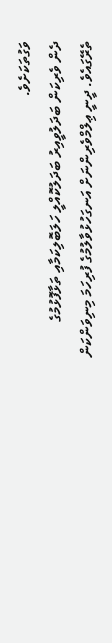ވަގުތަކަށެވެ.
ދެން ވެރިކަން ބަދަލުވީއިރު ބަދަލުކޮއްލީ ހަލަބޮލިކަމާއި ތަޅާފޮޅުމުގެ ތެރޭގައެވެ. ދީނީ ޢިލްމްވެރިންނަށް އަނގަހުޅުވާލުމުގެ ފުރިހަމަ މިނިވަންކަން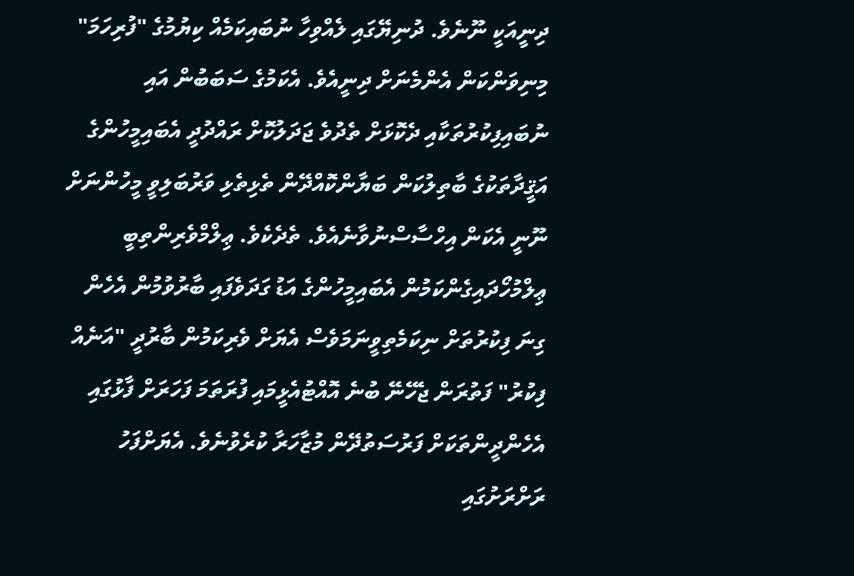ދިނީއަކީ ނޫނެވެ. ދުނިޔޭގައި ލެއްވިހާ ނުބައިކަމެއް ކިޔުމުގެ "ފުރިހަމަ" މިނިވަންކަން އެންމެނަށް ދިނީއެވެ. އެކަމުގެ ސަބަބުން އައި ނުބައިފިކުރުތަކާއި ދެކޮޅަށް ތެދުވެ ޖަދަލުކޮށް ރައްދުދީ އެބައިމީހުންގެ އަޤީދާތަކުގެ ބާތިލުކަން ބަޔާންކޮއްދޭން ތެޅިތެޅި ވަރުބަލިވީ މީހުންނަށް ނޫނީ އެކަން އިހްސާސްނުވާނެއެވެ. ތެދެކެވެ. ޢިލްމްވެރިންތިބީ ޢިލްމުހޯދައިގެންކަމުން އެބައިމީހުންގެ އަޑު ގަދަވެފައި ބާރުވުމުން އެހެން ގިނަ ފިކުރުތަށް ނިކަމެތިވީނަމަވެސް އެޔަށް ވެރިކަމުން ބާރުދީ "އަނެއް ފިކުރު" ފަތުރަން ޖެހޭނޭ ބުނެ އޮއްޓުއެޅީމައި ފުރަތަމަ ފަހަރަށް ފާޅުގައި އެހެންދީންތަކަށް ފަރުސަތުދޭން މުޒާހަރާ ކުރެވުނެވެ. އެޔަށްފަހު ރަށްރަށުގައި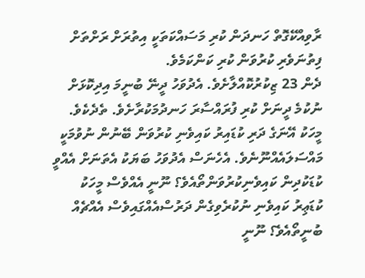ރާވިއްކޭގޮތް ހަނދަން ކުރި މަސައްކަތަކީ އިތުރަށް ރަށްތަށް ފިތުނަވެރި ކުރުވަން ކުރި ކަންކަމެވެ.
ދެން 23 ޒިކުރުކޮއްލާށެވެ. އެދުވަހު ދީނޭ ބުނީމަ އިދިކޮޅަށް ނުކުމެ ދީނަށް ކުރި ފުރައްސާރަ ހަނދުމަކުރާށެވެ. ތެދެކެވެ. މީހަކު އޭނަގެ ދަރި ކުޑައިރު ކައިވެނި ކުރުވަން ބޭނުން ނުވުމަކީ މައްސަލައެއްނޫނެވެ. އެހެނަސް އެދުވަހު ބަޔަކު އެތަނަށް އެއްވީ ކުޑަކުދިން ކައިވެނިކުރުވަންތޯއެވެ؟ ނޫނީ އެއްވެސް މީހަކު ކުޑަޢިރު ކައިވެނި ނުކުރެވިގެން ދަރުސްއެއްގައިވެސް އެއްޗެއް ބުނީތޯއެވެ؟ ނޫނީ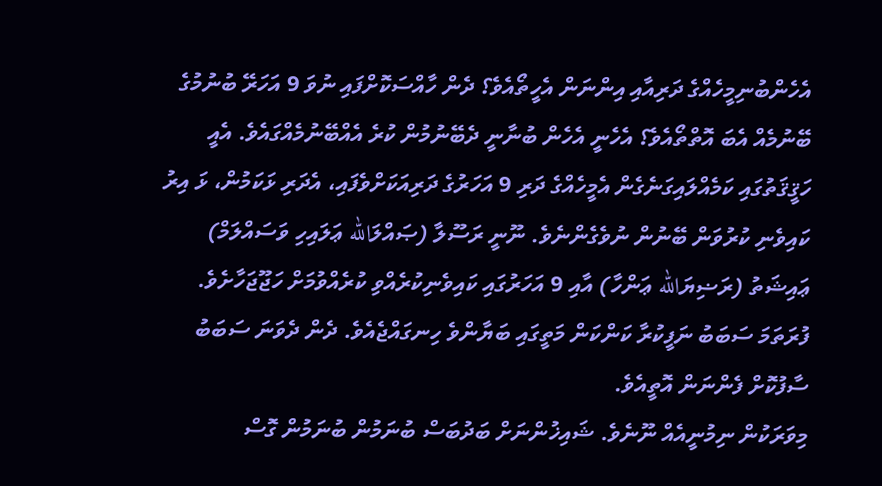އެހެންބުނިމީހެއްގެ ދަރިއާއި އިންނަން އެހީތޯއެވެ؟ ދެން ހާއްސަކޮށްފައި ނުވަ 9 އަހަރޭ ބުނުމުގެ ބޭނުމެއް އެބަ އޮތްތޯއެވެ؟ އެހެނީ އެހެން ބުނާނީ ދެބޭނުމުން ކުރެ އެއްބޭނުމެއްގައެވެ. އެއީ ހަޤީޤަތުގައި ކަމެއްލައިގަނެގެން އެމީހެއްގެ ދަރި 9 އަހަރުގެ ދަރިއަކަށްވެފައި، އެދަރި ޅަކަމުން، ޅަ އިރު ކައިވެނި ކުރުވަން ބޭނުން ނުވެގެންނެވެ. ނޫނީ ރަސޫލާ (ޞައްލަالله ޢަލައިހި ވަސައްލަމް) ޢައިޝަތު (ރަޟިޔަالله ޢަންހާ) އާއި 9 އަހަރުގައި ކައިވެނިކުރެއްވި ކުރެއްވުމަށް ހަޖޫޖަހާށެވެ. ފުރަތަމަ ސަބަބު ނަފީކުރާ ކަންކަން މަތީގައި ބަޔާންވެ ހިނގައްޖެއެވެ. ދެން ދެވަނަ ސަބަބު ސާފުކޮށް ފެންނަން އޮތީއެވެ.
މިވަރަކުން ނިމުނީއެއް ނޫނެވެ. ޝައިޚުންނަށް ބަދުބަސް ބުނަމުން ބުނަމުން ގޮސް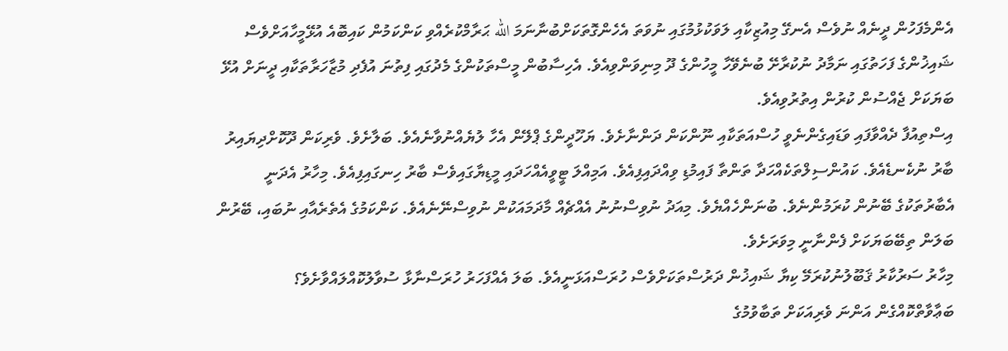އެންމެފަހުން ދީނެއް ނުވެސް އެނގޭ މިއުޒިކާއި ލަވަކުޅުމުގައި ނުވަތަ އެހެންގޮތަކަށްބުނާނަމަ الله ޙަރާމްކުރެއްވި ކަންކަމުން ކައިބޮއެ އުޅޭމީހާއަށްވެސް ޝައިޚުންގެ ފަހަތުގައި ނަމާދު ނުކުރާށޭ ބުނެވޭހާ މީހުންގެ ދޫ މިނިވަންވިއެވެ. އެހިސާބުން މީސްތަކުންގެ މެދުގައި ފިތުނަ އުފެދި މުޒާހަރާތަކާއި ދީނަށް އުޅޭ ބަޔަކަށް ޖެއްސުން ކުރުން އިތުރުވިއެވެ.
އިސްތިއުފާ ދެއްވާފައި ވަޑައިގެންނެވީ ހުސްއަތަކާއި ނޫންކަން ދަންނާށެވެ. ޔަހޫދީންގެ ޕްލޭން އެހާ ލުޔެއްނުވާނެއެވެ. ބަލާށެވެ. ވެރިކަން ދޫކޮށްދިޔައިރު ބާރު ނުކެނޑެއެވެ. ކައުންސިލްތަކެއްހަދާ ތަންތާ ފައިމުޑި ވިއްދައިފިއެވެ. އަމިއްލަ ޓީވީއެއްހަދައި މީޑިޔާގައިވެސް ބާރު ހިނގައިފިއެވެ. މިހާރު އެދަނީ އެބާރުތަކުގެ ބޭނުން ކުރަމުންނެވެ. ބުނަންހެއްޔެވެ. މިއަދު ނުވިސްނުނު އެއްޗެއް މާދަމައަކުން ނުވިސްނޭނެއެވެ. ކަންކަމުގެ އެތެރެއާއި ނުބައި، ބޭރުން ބަލަން ތިބޭބަޔަކަށް ފެންނާނީ މިވަރަށެވެ.
މިހާރު ސަރުކާރު ޤަބޫލުނުކުރަމޭ ކިޔާ ޝައިޚުން ދަރުސްތަކަށްވެސް ހުރަސްއަޅަނީއެވެ. ބަލަ އެއްފަހަރު ހުރަސްނާޅާ ސުވާލުކޮއްލައްވާށެވެ؟ ބަޢާވާތްކޮއްގެން އަންނަ ވެރިއަކަށް ތަބާވުމުގެ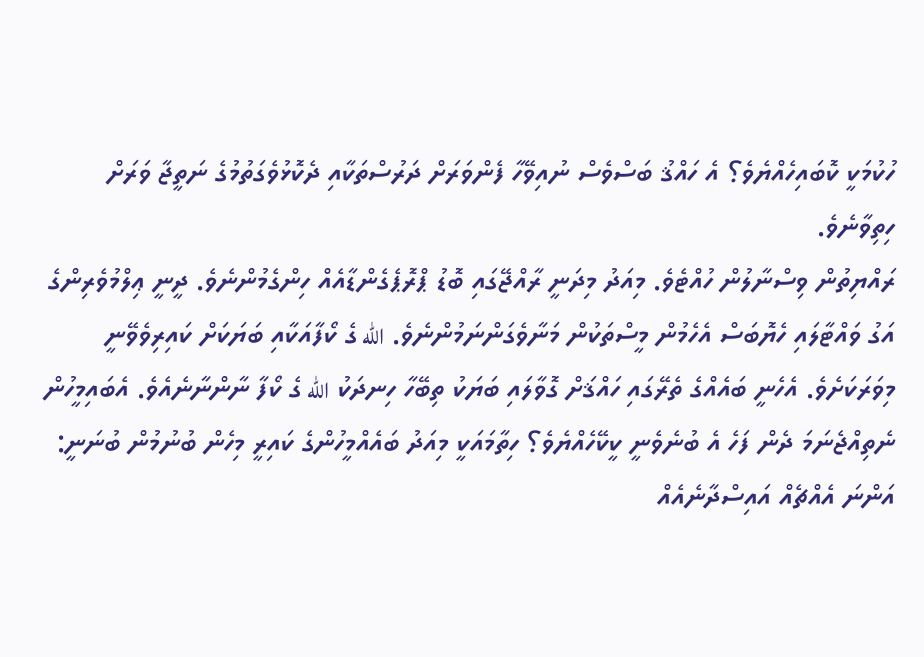ހުކުމަކީ ކޮބައިހެއްޔެވެ؟ އެ ހައްޤު ބަސްވެސް ނުއިވޭހާ ފެންވަރަށް ދަރުސްތަކާއި ދެކޮޅުވެގަތުމުގެ ނަތީޖާ ވަރަށް ހިތިވާނެވެ.
ރައްޔިތުން ވިސްނާލުން ހުއްޓެވެ. މިއަދު މިދަނީ ރާއްޖޭގައި ބޮޑު ޕްރޮޕެގެންޑާއެއް ހިންގެމުންނެވެ. ދީނީ ޢިލްމުވެރިންގެ އަގު ވައްޓާލައި ހެޔޮބަސް އެހެމުން މީސްތަކުން މަނާވެގަންނަމުންނެވެ. الله ގެ ކޯފާއަކާއި ބަޔަކަށް ކައިރިވެވޭނީ މިވަރަކަށެވެ. އެހެނީ ބައެއްގެ ތެރޭގައި ހައްޤަށް ގޮވާލައި ބަޔަކު ތިބޭހާ ހިނދަކު الله ގެ ކޯފާ ނާންނާނެއެވެ. އެބައިމީހުން ނެތިއްޖެނަމަ ދެން ފަހެ އެ ބުނެވެނީ ކީކޭހެއްޔެވެ؟ ހިތާމައަކީ މިއަދު ބައެއްމީހުންގެ ކައިރީ މިހެން ބުނުމުން ބުނަނީ: އަންނަ އެއްޗެއް އައިސްދާނެއެއް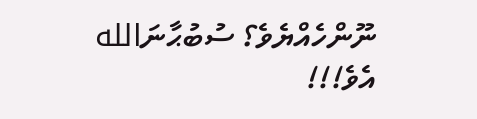ނޫންހެއްޔެވެ؟ ސުބުޙާނަالله އެވެ!!!